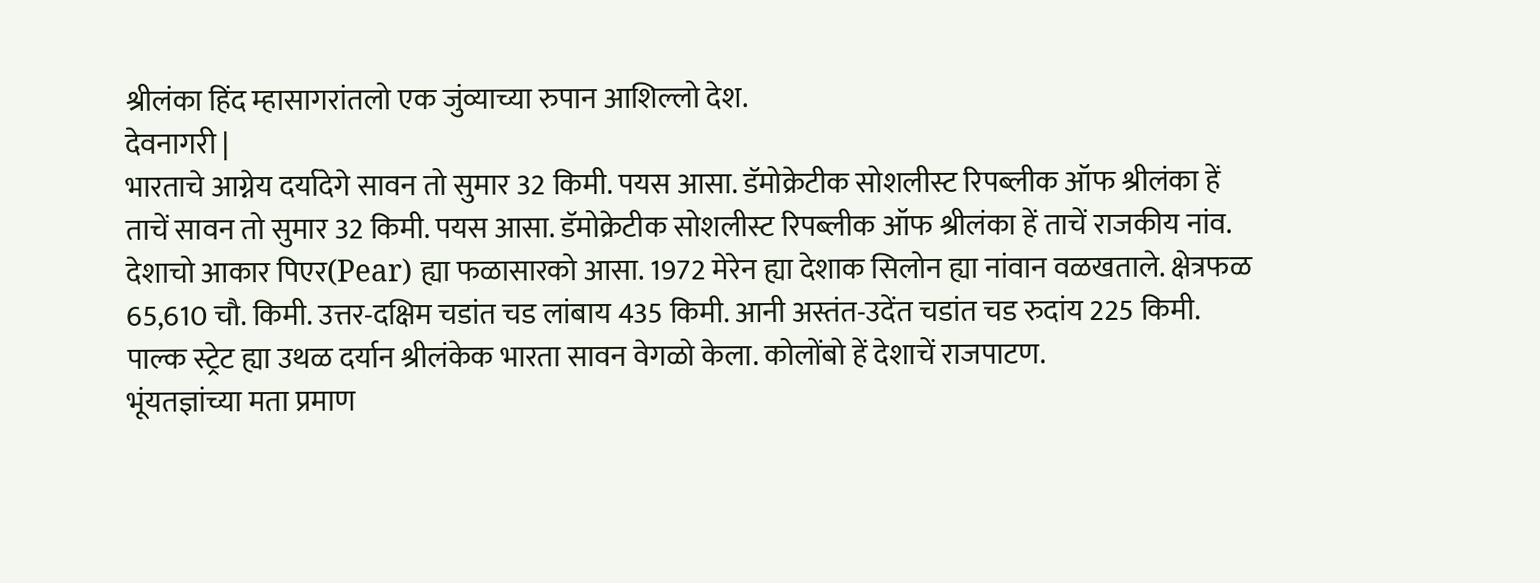श्रीलंका हिंद म्हासागरांतलो एक जुंव्याच्या रुपान आशिल्लो देश.
देवनागरी |
भारताचे आग्नेय दर्यादेगे सावन तो सुमार 32 किमी. पयस आसा. डॅमोक्रेटीक सोशलीस्ट रिपब्लीक ऑफ श्रीलंका हें ताचें सावन तो सुमार 32 किमी. पयस आसा. डॅमोक्रेटीक सोशलीस्ट रिपब्लीक ऑफ श्रीलंका हें ताचें राजकीय नांव. देशाचो आकार पिएर(Pear) ह्या फळासारको आसा. 1972 मेरेन ह्या देशाक सिलोन ह्या नांवान वळखताले. क्षेत्रफळ 65,610 चौ. किमी. उत्तर-दक्षिम चडांत चड लांबाय 435 किमी. आनी अस्तंत-उदेंत चडांत चड रुदांय 225 किमी. पाल्क स्ट्रेट ह्या उथळ दर्यान श्रीलंकेक भारता सावन वेगळो केला. कोलोंबो हें देशाचें राजपाटण.
भूंयतज्ञांच्या मता प्रमाण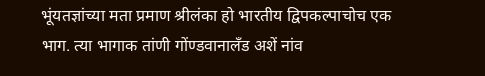भूंयतज्ञांच्या मता प्रमाण श्रीलंका हो भारतीय द्विपकल्पाचोच एक भाग. त्या भागाक तांणी गोंण्डवानालँड अशें नांव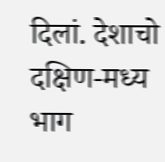दिलां. देशाचो दक्षिण-मध्य भाग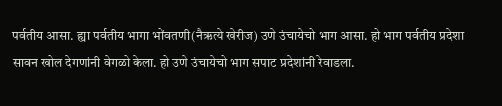पर्वतीय आसा. ह्या पर्वतीय भागा भोंवतणी(नैऋत्ये खेरीज) उणे उंचायेचो भाग आसा. हो भाग पर्वतीय प्रदेशा सावन खोल देगणांनी वेगळो केला. हो उणे उंचायेचो भाग सपाट प्रदेशांनी रेवाडला.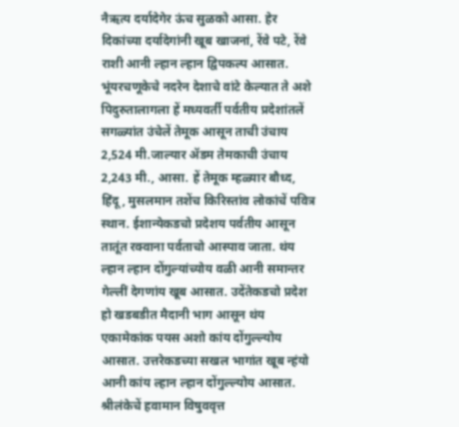नैऋत्य दर्यादेगेर ऊंच सुळको आसा. हेर दिकांच्या दर्यादेगांनी खूब खाजनां, रेंवे पटे, रेंवे राशी आनी ल्हान ल्हान द्विपकल्प आसात.
भूंयरचणूकेचे नदरेन देशाचे वांटे केल्यात ते अशे
पिदुरुतालागला हें मध्यवर्ती पर्वतीय प्रदेशांतलें सगळ्यांत उंचेलें तेमूक आसून ताची उंचाय 2,524 मी.जाल्यार ॲडम तेमकाची उंचाय 2,243 मी., आसा. हें तेमूक म्हळ्यार बौध्द, हिंदू, मुसलमान तशेंच किरिस्तांव लोकांचें पवित्र स्थान. ईशान्येकडचो प्रदेशय पर्वतीय आसून तातूंत रक्वाना पर्वताचो आस्पाव जाता. थंय ल्हान ल्हान दोंगुल्यांच्योय वळी आनी समान्तर गेल्लीं देगणांय खूब आसात. उदेंतेकडचो प्रदेश हो खडबडीत मैदानी भाग आसून थंय एकामेकांक पयस अशो कांय दोंगुल्ल्योय आसात. उत्तरेकडच्या सखल भागांत खूब न्हंयो आनी कांय ल्हान ल्हान दोंगुल्ल्योय आसात.
श्रीलंकेचें हवामान विषुववृत्त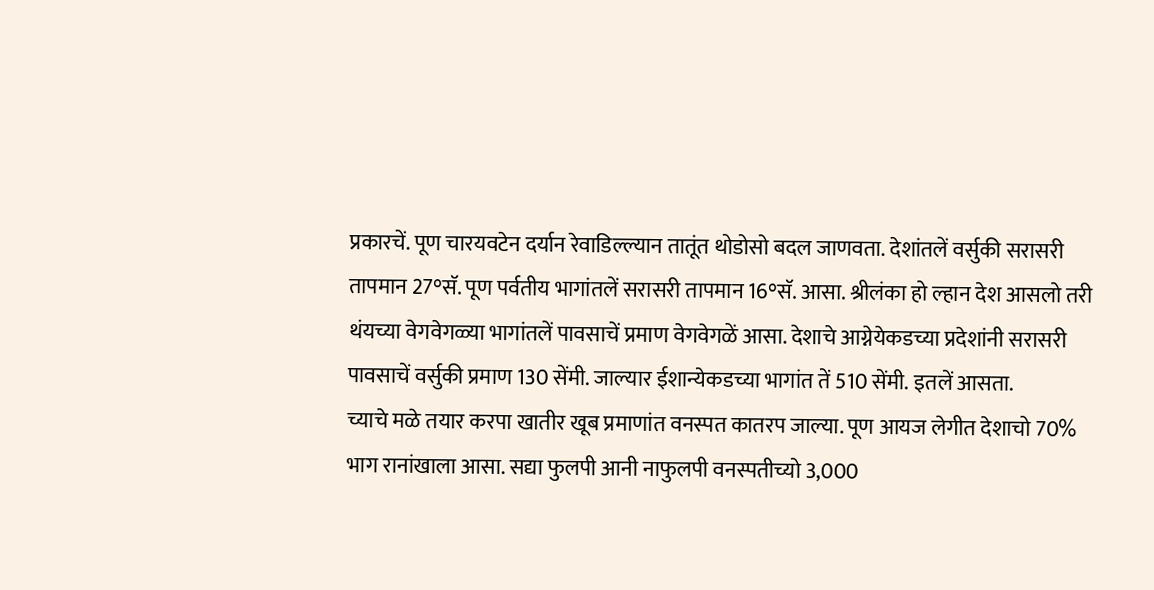प्रकारचें. पूण चारयवटेन दर्यान रेवाडिल्ल्यान तातूंत थोडोसो बदल जाणवता. देशांतलें वर्सुकी सरासरी तापमान 27°सॅ. पूण पर्वतीय भागांतलें सरासरी तापमान 16°सॅ. आसा. श्रीलंका हो ल्हान देश आसलो तरी थंयच्या वेगवेगळ्या भागांतलें पावसाचें प्रमाण वेगवेगळें आसा. देशाचे आग्नेयेकडच्या प्रदेशांनी सरासरी पावसाचें वर्सुकी प्रमाण 130 सेंमी. जाल्यार ईशान्येकडच्या भागांत तें 510 सेंमी. इतलें आसता.
च्याचे मळे तयार करपा खातीर खूब प्रमाणांत वनस्पत कातरप जाल्या. पूण आयज लेगीत देशाचो 70% भाग रानांखाला आसा. सद्या फुलपी आनी नाफुलपी वनस्पतीच्यो 3,000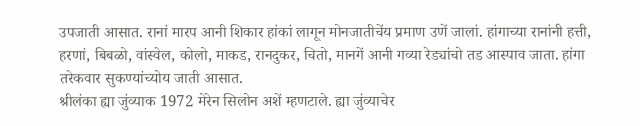उपजाती आसात. रानां मारप आनी शिकार हांकां लागून मोनजातीचेंय प्रमाण उणें जालां. हांगाच्या रानांनी हत्ती, हरणां, बिबळो, वांस्वेल, कोलो, माकड, रानदुकर, चितो, मानगें आनी गव्या रेड्यांचो तड आस्पाव जाता. हांगा तरेकवार सुकण्यांच्योय जाती आसात.
श्रीलंका ह्या जुंव्याक 1972 मेरेन सिलोन अशें म्हणटाले. ह्या जुंव्याचेर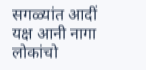सगळ्यांत आदीं यक्ष आनी नागा लोकांचो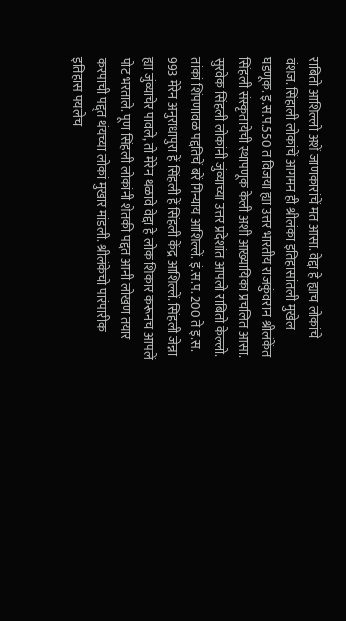राबितो आशिल्लो अशें जाणकारांचें मत आसा. वेद्दा हे ह्याच लोकांचे वंशज. सिंहाली लोकांचें आगमन ही श्रीलंका इतिहासांतली मुखेल घडणूक. इ.स.प.550 त विजया ह्या उत्तर भारतीय राजकुंवरान श्रीलंकेंत सिंहली संस्कृतायेची स्थापणूक केली अशी आख्यायिका प्रचलित आसा. सुरवेक सिंहली लोकांनी जुंव्याच्या उत्तर प्रदेशांत आपलो राबितो केल्लो. तांकां शिंपणावळ पद्दतिचें बरें गिन्याय आशिल्लें. इं.स.प. 200 ते इ.स. 993 मेरेन अनुराधापुरा हें सिंहली हें सिंहली केंद्र आशिल्लें. सिंहली जेन्ना ह्या जुंव्याचेर पावले, तो मेरेन थळावे वेद्दा हे लोक शिकार करूनच आपलें पोट भरताले. पूण सिंहली लोकांनी शेतकी पद्दत आनी लोखण तयार करपाची पद्द्त थंयच्या लोकां मुखार मांडली. श्रीलंकेचो पारंपारीक इतिहास पयलेच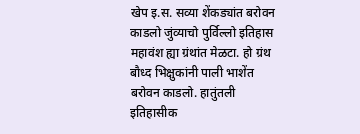खेप इ.स. सव्या शेंकड्यांत बरोवन काडलो जुंव्याचो पुर्विल्लो इतिहास महावंश ह्या ग्रंथांत मेळटा. हो ग्रंथ बौध्द भिक्षुकांनी पाली भाशेंत बरोवन काडलो. हातुंतली इतिहासीक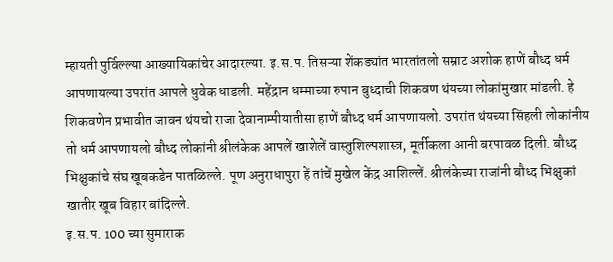म्हायती पुर्विल्ल्या आख्यायिकांचेर आदारल्या. इ.स.प. तिसऱ्या शेंकड्यांत भारतांतलो सम्राट अशोक हाणें बौध्द धर्म आपणायल्या उपरांत आपले धुवेक धाडली. महेंद्रान धम्माच्या रुपान बुध्दाची शिकवण थंयच्या लोकांमुखार मांडली. हे शिकवणेन प्रभावीत जावन थंयचो राजा देवानाम्पीयातीसा हाणें बौध्द धर्म आपणायलो. उपरांत थंयच्या सिंहली लोकांनीय तो धर्म आपणायलो बौध्द लोकांनी श्रीलंकेक आपलें खाशेलें वास्तुशिल्पशास्त्र, मूर्तीकला आनी बरपावळ दिली. बौध्द भिक्षुकांचे संघ खूबकडेन पातळिल्ले. पूण अनुराधापुरा हें तांचें मुखेल केंद्र आशिल्लें. श्रीलंकेच्या राजांनी बौध्द भिक्षुकां खातीर खूब विहार बांदिल्ले.
इ.स.प. 100 च्या सुमाराक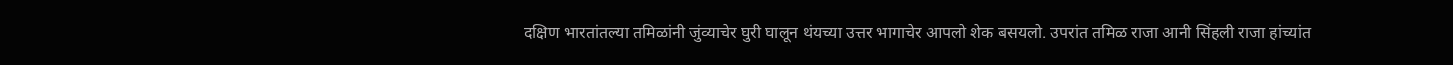दक्षिण भारतांतल्या तमिळांनी जुंव्याचेर घुरी घालून थंयच्या उत्तर भागाचेर आपलो शेक बसयलो. उपरांत तमिळ राजा आनी सिंहली राजा हांच्यांत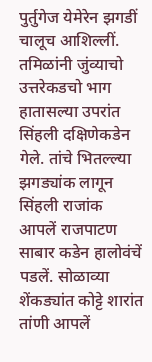पुर्तुगेज येमेरेन झगडीं चालूच आशिल्लीं. तमिळांनी जुंव्याचो उत्तरेकडचो भाग हातासल्या उपरांत सिंहली दक्षिणेकडेन गेले. तांचे भितल्ल्या झगड्यांक लागून सिंहली राजांक आपलें राजपाटण साबार कडेन हालोवंचें पडलें. सोळाव्या शेंकड्यांत कोट्टे शारांत तांणी आपलें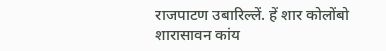राजपाटण उबारिल्लें. हें शार कोलोंबो शारासावन कांय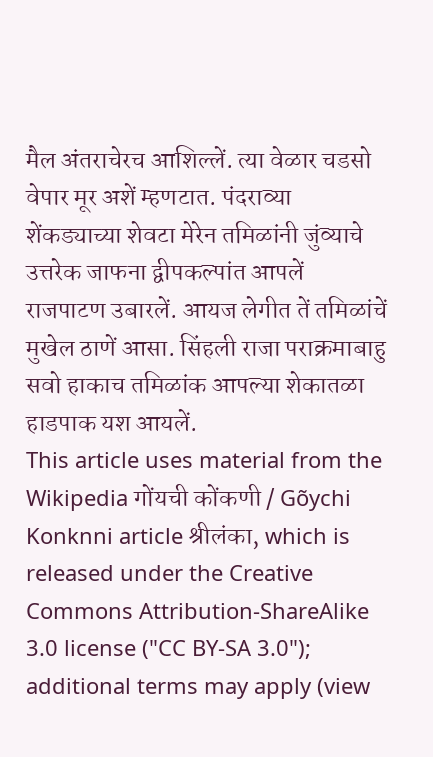मैल अंतराचेरच आशिल्लें. त्या वेळार चडसो वेपार मूर अशें म्हणटात. पंदराव्या शेंकड्याच्या शेवटा मेरेन तमिळांनी जुंव्याचे उत्तरेक जाफना द्वीपकल्पांत आपलें राजपाटण उबारलें. आयज लेगीत तें तमिळांचें मुखेल ठाणें आसा. सिंहली राजा पराक्रमाबाहु सवो हाकाच तमिळांक आपल्या शेकातळा हाडपाक यश आयलें.
This article uses material from the Wikipedia गोंयची कोंकणी / Gõychi Konknni article श्रीलंका, which is released under the Creative Commons Attribution-ShareAlike 3.0 license ("CC BY-SA 3.0"); additional terms may apply (view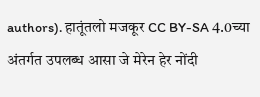authors). हातूंतलो मजकूर CC BY-SA 4.0च्या अंतर्गत उपलब्ध आसा जे मेरेन हेर नोंदी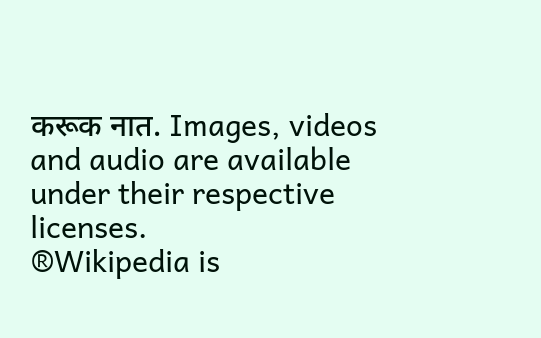करूक नात. Images, videos and audio are available under their respective licenses.
®Wikipedia is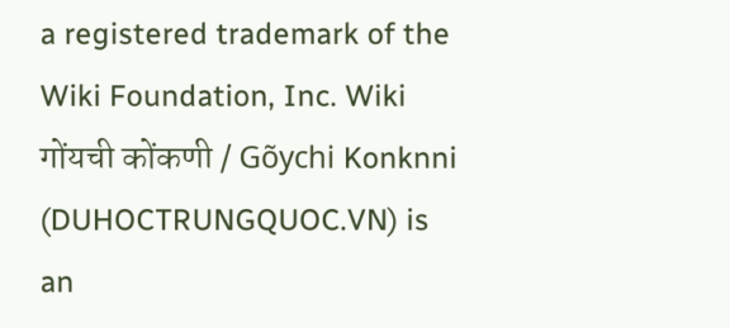a registered trademark of the Wiki Foundation, Inc. Wiki गोंयची कोंकणी / Gõychi Konknni (DUHOCTRUNGQUOC.VN) is an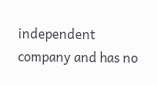independent company and has no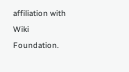affiliation with Wiki Foundation.